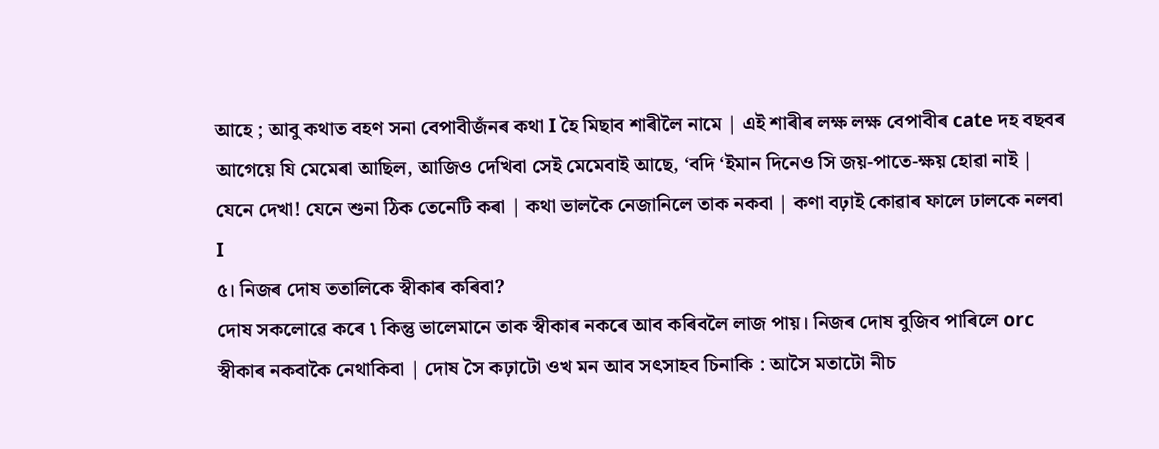আহে ; আবু কথাত বহণ সনা বেপাবীজঁনৰ কথা I হৈ মিছাব শাৰীলৈ নামে | এই শাৰীৰ লক্ষ লক্ষ বেপাবীৰ cate দহ বছবৰ আগেয়ে যি মেমেৰা আছিল, আজিও দেখিবা সেই মেমেবাই আছে, ‘বদি ‘ইমান দিনেও সি জয়-পাতে-ক্ষয় হোৱা নাই | যেনে দেখা! যেনে শুনা ঠিক তেনেটি কৰা | কথা ভালকৈ নেজানিলে তাক নকবা | কণা বঢ়াই কোৱাৰ ফালে ঢালকে নলবা I
৫। নিজৰ দোষ ততালিকে স্বীকাৰ কৰিবা?
দোষ সকলোৱে কৰে ৷ কিন্তু ভালেমানে তাক স্বীকাৰ নকৰে আব কৰিবলৈ লাজ পায়। নিজৰ দোষ বুজিব পাৰিলে orc স্বীকাৰ নকবাকৈ নেথাকিবা | দোষ সৈ কঢ়াটো ওখ মন আব সৎসাহব চিনাকি : আসৈ মতাটো নীচ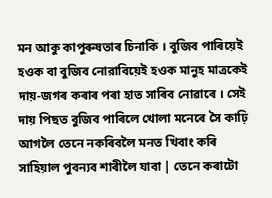মন আকু কাপুৰুষতাৰ চিনাকি । বুজিব পাৰিয়েই হওক বা বুজিব নোরাবিয়েই হওক মানুহ মাত্ৰকেই দায়-জগৰ কৰাৰ পৰা হাত সাৰিব নোৱাৰে । সেই দায় পিছত বুজিব পাৰিলে খোলা মনেৰে সৈ কাঢ়ি আগলৈ তেনে নকৰিবলৈ মনত খিবাং কৰি সাহিয়াল পুবন্যব শাৰীলৈ যাবা | তেনে কৰাটো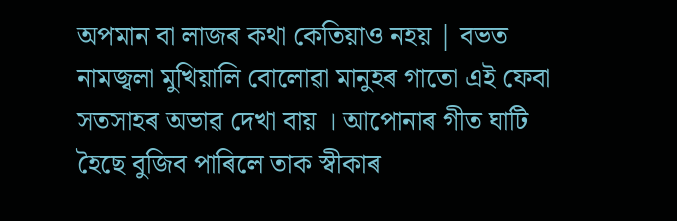অপমান বা লাজৰ কথা কেতিয়াও নহয় | বভত নামজ্বলা মুখিয়ালি বোলোৱা মানুহৰ গাতো এই ফেবা সতসাহৰ অভাৱ দেখা বায় । আপোনাৰ গীত ঘাটি হৈছে বুজিব পাৰিলে তাক স্বীকাৰ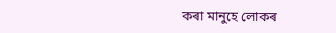কৰা মানুহে লোকৰ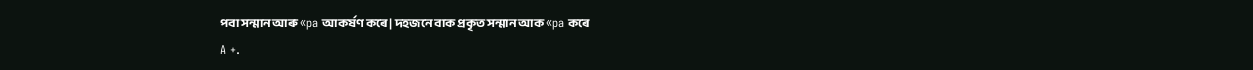পবা সন্মান আৰু «pa আকৰ্ষণ কৰে | দহজনে বাক প্রকৃত সন্মান আক «pa কৰে
A +.